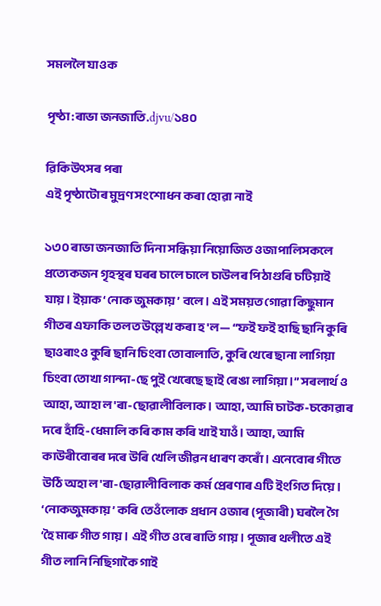সমললৈ যাওক

পৃষ্ঠা:ৰাভা জনজাতি.djvu/১৪০

ৱিকিউৎসৰ পৰা
এই পৃষ্ঠাটোৰ মুদ্ৰণ সংশোধন কৰা হোৱা নাই

১৩০ ৰাভা জনজাতি দিনা সন্ধিয়া নিয়োজিত ওজাপালিসকলে প্ৰত্যেকজন গৃহস্থৰ ঘৰৰ চালে চালে চাউলৰ পিঠাগুৰি চটিয়াই যায়। ইয়াক ‘নোক জুমকায়’ বলে। এই সময়ত গোৱা কিছুমান গীতৰ এফাকি তলত উল্লেখ কৰা হ'ল— “ফই ফই হাছি ছানি কুৰি ছাওৰাংও কুৰি ছানি চিংবা তোবালাতি, কুৰি খেৰে ছানা লাগিয়া চিংবা তোখা গান্দা-ছে পুই খেৰেছে ছাই ৰেঙা লাগিয়া।” সৰলাৰ্থ ও আহা, আহা ল'ৰা-ছোৱালীবিলাক। আহা, আমি চাটক-চকোৱাৰ দৰে হাঁহি-ধেমালি কৰি কাম কৰি খাই যাওঁ। আহা, আমি কাউৰীবোৰৰ দৰে উৰি খেলি জীৱন ধাৰণ কৰোঁ। এনেবোৰ গীতে উঠি অহা ল'ৰা-ছোৱালীবিলাক কৰ্ম প্ৰেৰণাৰ এটি ইংগিত দিয়ে। ‘নোকজুমকায়’ কৰি তেওঁলোক প্ৰধান ওজাৰ (পূজাৰী) ঘৰলৈ গৈ ‘হৈ মাৰু গীত গায়। এই গীত ওৰে ৰাতি গায়। পূজাৰ থলীতে এই গীত লানি নিছিগাকৈ গাই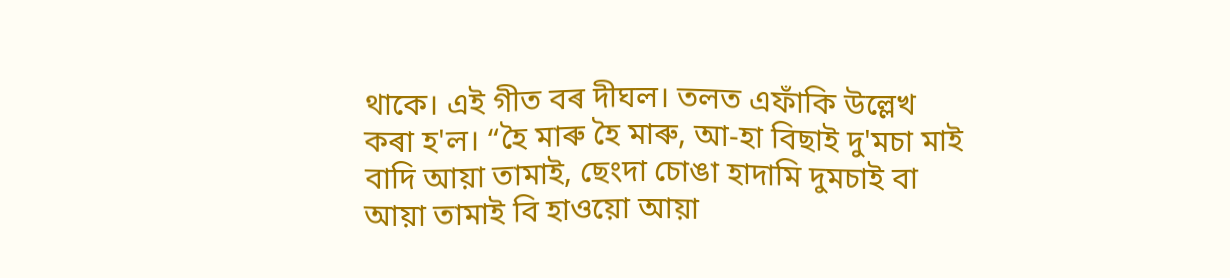থাকে। এই গীত বৰ দীঘল। তলত এফাঁকি উল্লেখ কৰা হ'ল। “হৈ মাৰু হৈ মাৰু, আ-হা বিছাই দু'মচা মাই বাদি আয়া তামাই, ছেংদা চোঙা হাদামি দুমচাই বা আয়া তামাই বি হাওয়ো আয়া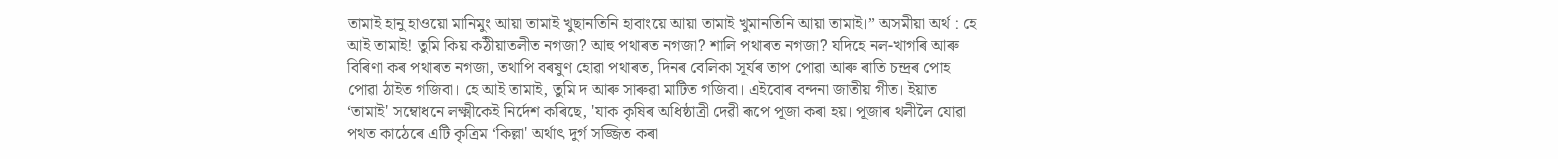তামাই হানু হাওয়ো মানিমুং আয়া তামাই খুছানতিনি হাবাংয়ে আয়া তামাই খুমানতিনি আয়া তামাই।” অসমীয়া অৰ্থ : হে আই তামাই! তুমি কিয় কঠীয়াতলীত নগজা? আহু পথাৰত নগজা? শালি পথাৰত নগজা? যদিহে নল-খাগৰি আৰু বিৰিণা কৰ পথাৰত নগজা, তথাপি বৰষুণ হোৱা পথাৰত, দিনৰ বেলিকা সূৰ্যৰ তাপ পোৱা আৰু ৰাতি চন্দ্ৰৰ পোহ পোৱা ঠাইত গজিবা। হে আই তামাই, তুমি দ আৰু সাৰুৱা মাটিত গজিবা। এইবোৰ বন্দনা জাতীয় গীত। ইয়াত ‘তামাই' সম্বোধনে লক্ষ্মীকেই নিৰ্দেশ কৰিছে, 'যাক কৃষিৰ অধিষ্ঠাত্ৰী দেৱী ৰূপে পূজা কৰা হয়। পূজাৰ থলীলৈ যোৱা পথত কাঠেৰে এটি কৃত্ৰিম ‘কিল্লা' অৰ্থাৎ দুৰ্গ সজ্জিত কৰা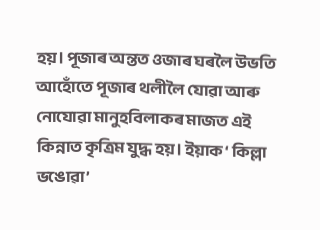হয়। পূজাৰ অন্তত ওজাৰ ঘৰলৈ উভতি আহোঁতে পূজাৰ থলীলৈ যোৱা আৰু নোযোৱা মানুহবিলাকৰ মাজত এই কিন্নাত কৃত্ৰিম যুদ্ধ হয়। ইয়াক ‘ কিল্লা ভঙোৱা’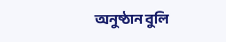অনুষ্ঠান বুলি